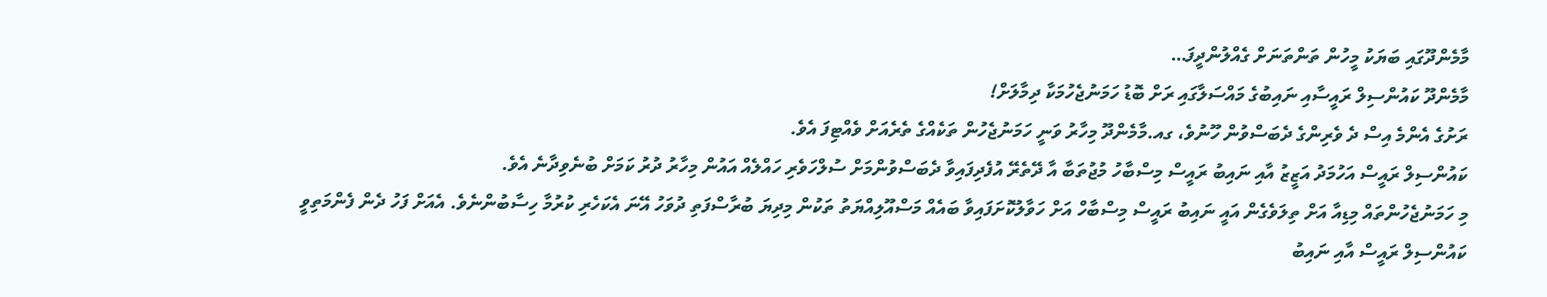މާމެންދޫގައި ބަޔަކު މީހުން ތަންތަނަށް ގެއްލުންދީފަ…
މާމެންދޫ ކައުންސިލް ރައީސާއި ނައިބުގެ މައްސަލާގައި ރަށް ބޮޑު ހަމަނުޖެހުމަކާ ދިމާލަށް!
ރަށުގެ އެންމެ އިސް ދެ ވެރިންގެ ދެބަސްވުން ހޫނުވެ، ގއ.މާމެންދޫ މިހާރު ވަނީ ހަމަނުޖެހުން ތަކެއްގެ ތެރެއަށް ވެއްޓިފަ އެވެ.
ކައުންސިލް ރައީސް އަހުމަދު އަޒީޒު އާއި ނައިބު ރައީސް މިސްބާހު މުޖުތަބާ އާ ދޭތެރޭ އުފެދިފައިވާ ދެބަސްވުންމަށް ސުލްހަވެރި ހައްލެއް އައުން މިހާރު ދުރު ކަމަށް ބުނެވިދާނެ އެވެ.
މި ހަމަނުޖެހުންތައް މިޑިއާ އަށް ތިލަވެގެން އައީ ނައިބު ރައީސް މިސްބާހް އަށް ހަވާލުކޮށަފައިވާ ބައެއް މަސްއޫލިއްޔަތު ތަކުން މިދިޔަ ބުރާސްފަތި ދުވަހު އޭނަ އެކަހެރި ކުރުމާ ހިސާބުންނެވެ. އެއަށް ފަހު ދެން ފެންމަތިވީ ކައުންސިލް ރައީސް އާއި ނައިބު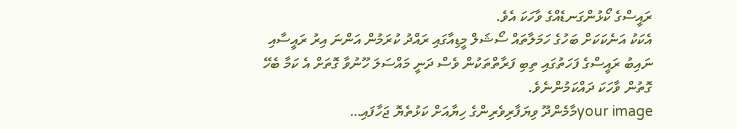ރައީސްގެ ކޯޅުންގަނޑެއްގެ ވާހަކަ އެވެ.
އެކަކު އަނެކަކަށް ބަހުގެ ހަމަލާތައް ސޯޝަލް މީޑިއާގައި ރައްދު ކުރަމުން އަންނަ އިރު ރައީސާއި ނައިބު ރައީސްގެ ފަހަތުގައި ތިބި ފަރާތްތަކުން ވެސް ދަނީ މައްސަލަ ހޫނުވާ ގޮތަށް އެ ކަމާ ބެހޭ ގޮތުން ވާހަކަ ދައްކަމުންނެވެ.
your imageމާމެންދޫ ވިޔަފާރިވެރިންގެ ހިޔާއަށް ކަޅުތެޔޮ ޖަހާފައި…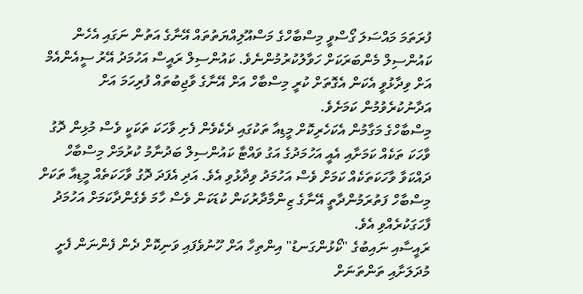ފުރަތަމަ މައްސަލަ ގޯސްވީ މިސްބާހްގެ މަސްއޫލިއްޔަތުތައް އޭނާގެ އަތުން ނަގައި އެހެން ކައުންސިލް މެންބަރަކަށް ހަވާލުކުރުމުންނެވެ. ކައުންސިލް ރައީސް އަހުމަދު އޭރު ސީއެންއެމް އަށް ވިދާޅުވީ އެކަން އެގޮތަށް ކުރީ މިސްބާހް އަށް އޭނާގެ ވާޖިބުތައް ފުރިހަމަ އަށް އަދާނުކުރެވުމުން ކަމަށެވެ.
މިސްބާހްގެ މަގާމުން އެކަހެރިކޮށް މީޑިއާ ތަކުގައި ދެކެވެން ފެށި ވާހަކަ ތަކަކީ ވެސް މުޅިން ދޮގު ވާހަކަ ތަކެއް ކަމަށާއި އެއީ އަހުމަދުގެ އަގު ވައްޓާ ކައުންސިލް ބަދުނާމު ކުރުމަށް މިސްބާހް ދައްކަވާ ވާހަކަތަކެއް ކަމަށް ވެސް އަހުމަދު ވިދާޅުވި އެވެ. އަދި އެފަދަ ދޮގު ވާހަކަތެއް މީޑިއާ ތަކަށް މިސްބާހް ފަތުރަމުންދާތީ އޭނާގެ ޒިންމާދާރުކަން ކުޑަކަން ވެސް ހާމަ ވެގެންދާކަމަށް އަހުމަދު ފާހަގަކުރެއްވި އެވެ.
ރައީސާއި ނައިބުގެ "ކޯޅުންގަނޑު" އިންތިހާ އަށް ހޫނުވެފައި ވަނިކޮށް ދެން ފެންނަން ފެށީ މުދަލަށާއި ތަންތަނަށް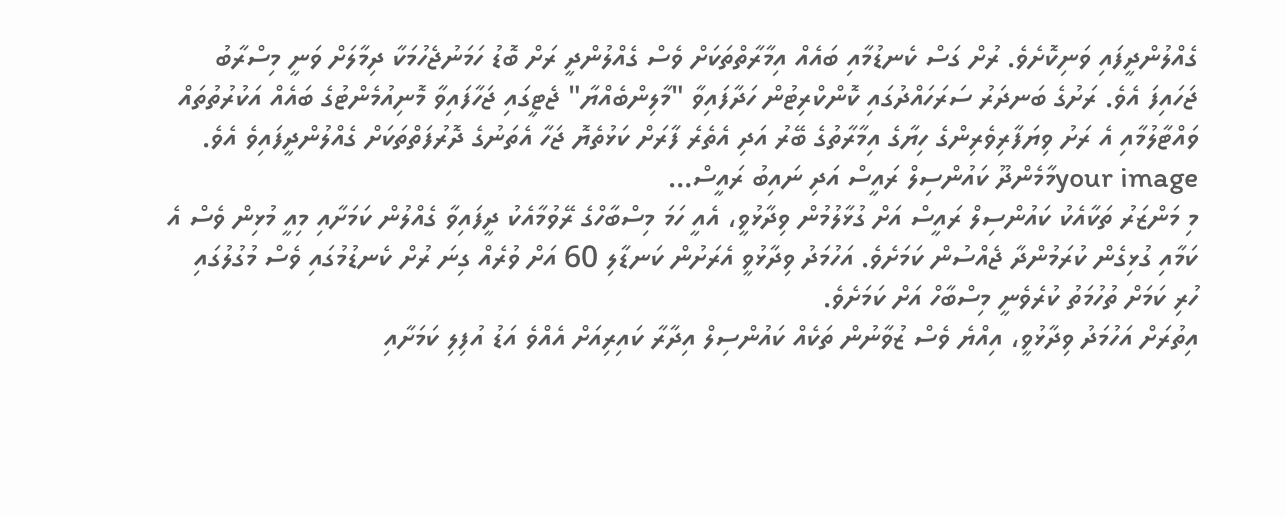ގެއްލުންދީފައި ވަނިކޮށެވެ. ރުށް ގަސް ކެނޑުމާއި ބައެއް އިމާރާތްތަކަށް ވެސް ގެއްލުންދީ ރަށް ބޮޑު ހަމަނުޖެހުމަކާ ދިމާލަށް ވަނީ މިސްރާބު ޖަހައިފަ އެވެ. ރަށުގެ ބަނދަރު ސަރަހައްދުގައި ކޮންކްރިޓުން ހަދާފައިވާ "މާލިންބެއްޔާ" ޖެޓީގައި ޖަހާފައިވާ މޮނިއުމެންޓުގެ ބައެއް އަކުރުތުތައް ވައްޓާލުމާއި އެ ރަށު ވިޔަފާރިވެރިންގެ ހިޔާގެ އިމާރާތުގެ ބޭރު އަދި އެތެރެ ފާރަށް ކަޅުތެޔޮ ޖަހާ އެތަނުގެ ދޮރުފަތްތަކަށް ގެއްލުންދީފައިވެ އެވެ.
your imageމާމެންދޫ ކައުންސިލް ރައީސް އަދި ނައިބު ރައީސް…
މި މަންޒަރު ތަކާއެކު ކައުންސިލް ރައީސް އަށް ގުޅާލުމުން ވިދާޅުވީ، އެއީ ހަމަ މިސްބާހްގެ ރޭވުމާއެކު ދީފައިވާ ގެއްލުން ކަމަށާއި މިއީ މުޅިން ވެސް އެ ކަމާއި ގުޅިގެން ކުރަމުންދާ ޖެއްސުން ކަމަށެވެ. އަހުމަދު ވިދާޅުވީ އެރަށުން ކަނޑާލި 60 އަށް ވުރެއް ގިނަ ރުށް ކެނޑުމުގައި ވެސް މުގުލުގައި ހުރި ކަމަށް ތުހުމަތު ކުރެވެނީ މިސްބާހް އަށް ކަމަށެވެ.
އިތުރަށް އަހުމަދު ވިދާޅުވީ، އިއްޔެ ވެސް ޒުވާނުން ތަކެއް ކައުންސިލް އިދާރާ ކައިރިއަށް އެއްވެ އަޑު އުފިލި ކަމަށާއި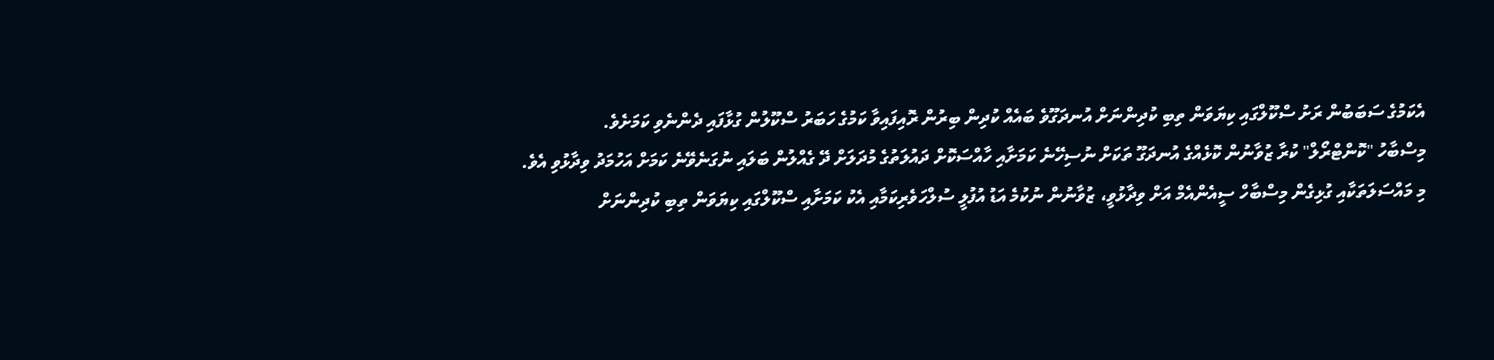އެކަމުގެ ސަބަބުން ރަށު ސްކޫލްގައި ކިޔަވަން ތިބި ކުދިންނަށް އުނދަގޫވެ ބައެއް ކުދިން ބިރުން ރޮއިފައިވާ ކަމުގެ ހަބަރު ސްކޫލުން ގުޅާފައި ދެންނެވި ކަމަށެވެ.
މިސްބާހު "ކޮންޓްރޯލް" ކުރާ ޒުވާނުން ކޮޅެއްގެ އުނދަގޫ ތަކަށް ނުސިހޭނެ ކަމަށާއި ހާއްސަކޮށް ދައުލަތުގެ މުދަލަށް ދޭ ގެއްލުން ބަލައި ނުގަނެވޭނެ ކަމަށް އަހުމަދު ވިދާޅުވި އެވެ.
މި މައްސަލަތަކާއި ގުޅިގެން މިސްބާހް ސީއެންއެމް އަށް ވިދާޅުވީ، ޒުވާނުން ނުކުމެ އަޑު އުފުލީ ސުލްހަވެރިކަމާއި އެކު ކަމަށާއި ސްކޫލްގައި ކިޔަވަން ތިބި ކުދިންނަށް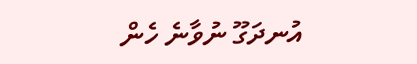އުނދަގޫ ނުވާނެ ހެން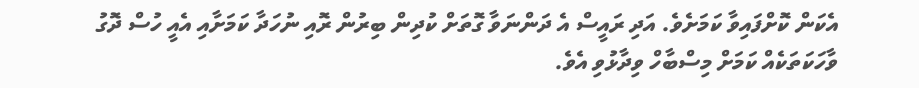އެކަން ކޮށްފައިވާ ކަމަށެވެ. އަދި ރައީސް އެ ދަންނަވާ ގޮތަށް ކުދިން ބިރުން ރޮއި ނުހަދާ ކަމަށާއި އެއީ ހުސް ދޮގު ވާހަކަތަކެއް ކަމަށް މިސްބާހް ވިދާޅުވި އެވެ.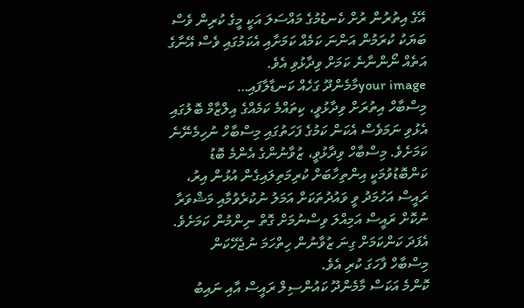އޭގެ އިތުރުން ރުށް ކެނޑުމުގެ މައްސަލަ އަކީ މީގެ ކުރިން ވެސް ބަޔަކު ކުރަމުން އަންނަ ކަމެއް ކަމަށާއި އެކަމުގައި ވެސް އޭނާގެ އަތެއް ނޯންނާނެ ކަމަށް ވިދާޅުވި އެވެ.
your imageމާމެންދޫ ގަހެއް ކަނޑާލާފައި…
މިސްބާހް އިތުރަށް ވިދާޅުވީ، ކިތައްމެ ކަމެއްގެ އިލްޒާމް ބޮލުގައި އެޅުވި ނަމަވެސް އެކަން ކަމުގެ ފަހަތުގައި މިސްބާހް ނުހިމެނޭނެ ކަމަށެވެ. މިސްބާހް ވިދާޅުވީ، ޒުވާނުންގެ އެންމެ ބޮޑު ކަންބޮޑުވުމަކީ އިންތިހާބަށް ކުރިމަތިލައިގެން އުޅުން އިރު، ރައީސް އަހުމަދު ވީ ވައުދުތަކަށް އަމަލު ނުކުރެވުމާއި މަޝްވަރާ ނުކޮށް ރައީސް އަމިއްލަ ވިސްނުމަށް ގޮތް ނިންމުން ކަމަށެވެ. އެފަދަ ކަންކަމަށް ގިނަ ޒުވާނުން ހިތްހަމަ ނުޖެހޭކަން މިސްބާހް ފާހަގަ ކުރި އެވެ.
ކޮންމެ އަކަސް މާމެންދޫ ކައުންސިލް ރައީސް އާއި ނައިބު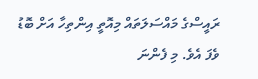ރައީސްގެ މައްސަލަތައް މިއޮތީ އިންތިހާ އަށް ބޮޑު ވެފަ އެވެ. މި ފެންނަ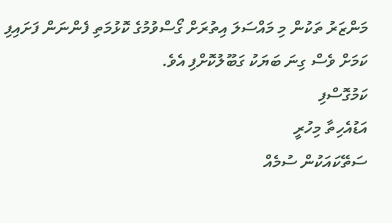މަންޒަރު ތަކުން މި މައްސަލަ އިތުރަށް ގޯސްވުމުގެ ކޮޅުމަތި ފެންނަން ފަށައިފި ކަމަށް ވެސް ގިނަ ބަޔަކު ގަބޫލުކޮށްފި އެވެ.
ކަމުގޮސްފި
އަޑުއެހިތާ މިހުރީ
ސަތޭކައަކުން ސުމެއް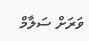ވަރަށް ސަލާމް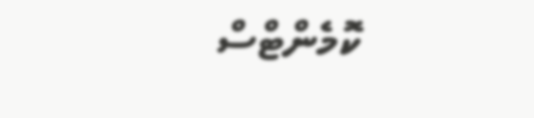ކޮމެންޓްސް